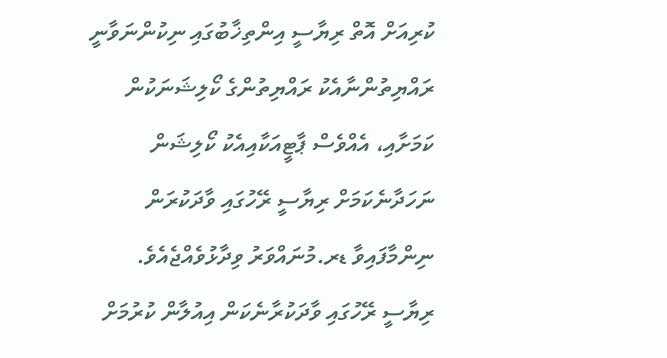ކުރިއަށް އޮތް ރިޔާސީ އިންތިޚާބުގައި ނިކުންނަވާނީ ރައްޔިތުންނާއެކު ރައްޔިތުންގެ ކޯލިޝަނަކުން ކަމަށާއި، އެއްވެސް ޕާޓީއަކާއިއެކު ކޯލިޝަން ނަހަދާނެކަމަށް ރިޔާސީ ރޭހުގައި ވާދަކުރަން ނިންމާފައިވާ ޑރ.މުނައްވަރު ވިދާޅުވެއްޖެއެވެ.
ރިޔާސީ ރޭހުގައި ވާދަކުރާނެކަން އިއުލާން ކުރުމަށް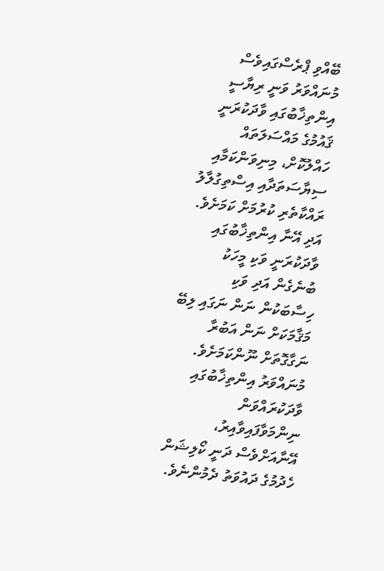ބޭއްވި ޕްރެސްގައިވެސް މުނައްވަރު ވަނީ ރިޔާސީ އިންތިޚާބުގައި ވާދަކުރަނީ ޤައުމުގެ މައްސަލަތައް ހައްލުކޮށް، މިނިވަންކަމާއި ސިޔާސަތަދާއި އިސްތިގުލާލު ރައްކާތެރި ކުރުމަށް ކަމަށެވެ. އަދި އޭނާ އިންތިޚާބުގައި ވާދަކުރަނީ ވަކި މީހަކު ބުނެގެން އަދި ވަކި ހިސާބަކުން ނަން ނަގައި ލިބޭ މަޤާމަކަށް ނަން އަބުރާ ނަގާގޮތަށް ނޫންކަމަށެވެ.
މުނައްވަރު އިންތިޚާބުގައި ވާދަކުރައްވަން ނިންމަވާފައިވާއިރު، އޭނާއަށްވެސް ދަނީ ކޯލިޝަން ހެދުމުގެ ދައުވަތު ދެމުންނެވެ.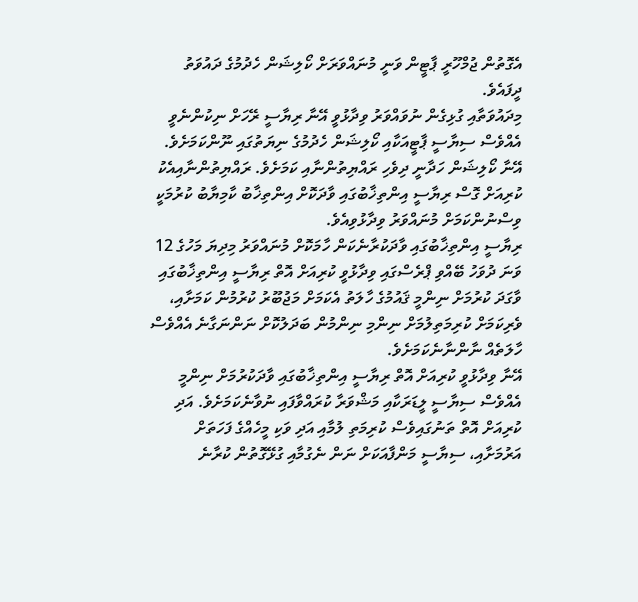އެގޮތުން ޖުމްހޫރީ ޕާޓީން ވަނީ މުނައްވަރަށް ކޯލިޝަން ހެދުމުގެ ދައުވަތު ދީފައެވެ.
މިދައުވަތާއި ގުޅިގެން ނުވައްވަރު ވިދާޅުވީ އޭނާ ރިޔާސީ ރޭހަށް ނިކުންނެވީ އެއްވެސް ސިޔާސީ ޕާޓީއަކާއި ކޯލިޝަން ހެދުމުގެ ނިޔަތުގައި ނޫންކަމަށެވެ. އޭނާ ކޯލިޝަން ހަދާނީ ދިވެހި ރައްޔިތުންނާއި ކަމަށެވެ. ރައްޔިތުންނާއިއެކު ކުރިއަށް ގޮސް ރިޔާސީ އިންތިޚާބުގައި ވާދަކޮށް އިންތިޚާބު ކާމިޔާބު ކުރުމަކީ ވިސްނުންކަމަށް މުނައްވަރު ވިދާޅުވިއެވެ.
ރިޔާސީ އިންތިޚާބުގައި ވާދަކުރާނެކަން ހާމަކޮށް މުނައްވަރު މިދިޔަ މަހުގެ 12 ވަނަ ދުވަހު ބޭއްވި ޕްރެސްގައި ވިދާޅުވީ ކުރިއަށް އޮތް ރިޔާސީ އިންތިޚާބުގައި ވާގަދަ ކުރުމަށް ނިންމީ ޤައުމުގެ ހާލަތު އެކަމަށް މަޖުބޫރު ކުރުމުން ކަމަށާއި، ވެރިކަމަށް ކުރިމަތިލުމަށް ނިންމި ނިންމުން ބަދަލުކޮށް ނަންނަގާނެ އެއްވެސް ހާލަތެއް ނާންނާނެކަމަށެވެ.
އޭނާ ވިދާޅުވީ ކުރިއަށް އޮތް ރިޔާސީ އިންތިޚާބުގައި ވާދަކުރުމަށް ނިންމީ އެއްވެސް ސިޔާސީ ލީޑަރަކާއި މަޝްވަރާ ކުރައްވާފައި ނުވާނެކަމަށެވެ. އަދި ކުރިއަށް އޮތް ތަނުގައިވެސް ކުރިމަތި ލުމާއި އަދި ވަކި މީހެއްގެ ފަހަތަށް އަރުމަށާއި، ސިޔާސީ މަންފާއަކަށް ނަން ނެގުމާއި ގުޅޭގޮތުން ކުރާނެ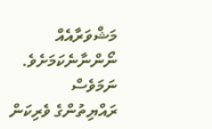މަޝްވަރާއެއް ނޯންނާނެކަމަށެވެ. ނަމަވެސް ރައްޔިތުންގެ ވެރިކަން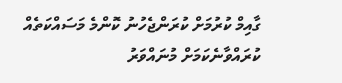ގާއިމް ކުރުމަށް ކުރަންޖެހުނު ކޮންމެ މަސައްކަތެއް ކުރައްވާނެކަމަށް މުނައްވަރު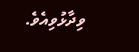ވިދާޅުވިއެވެ.